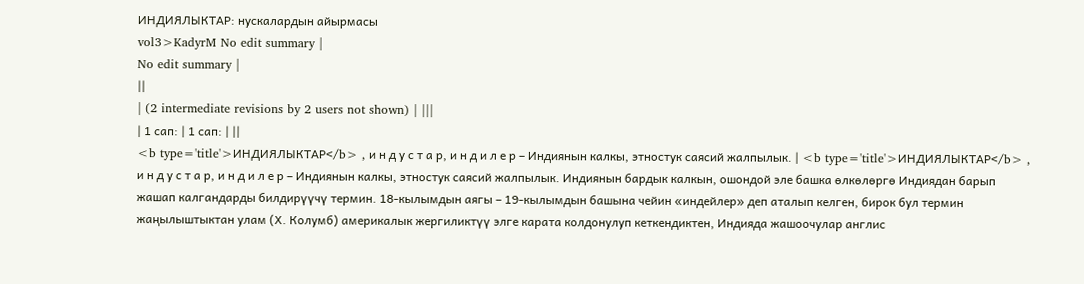ИНДИЯЛЫКТАР: нускалардын айырмасы
vol3>KadyrM No edit summary |
No edit summary |
||
| (2 intermediate revisions by 2 users not shown) | |||
| 1 сап: | 1 сап: | ||
<b type='title'>ИНДИЯЛЫКТАР</b> , и н д у с т а р, и н д и л е р – Индиянын калкы, этностук саясий жалпылык. | <b type='title'>ИНДИЯЛЫКТАР</b> , и н д у с т а р, и н д и л е р – Индиянын калкы, этностук саясий жалпылык. Индиянын бардык калкын, ошондой эле башка өлкөлөргө Индиядан барып жашап калгандарды билдирүүчү термин. 18-кылымдын аягы – 19-кылымдын башына чейин «индейлер» деп аталып келген, бирок бул термин жаңылыштыктан улам (Х. Колумб) америкалык жергиликтүү элге карата колдонулуп кеткендиктен, Индияда жашоочулар англис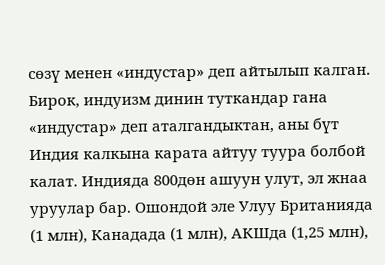сөзү менен «индустар» деп айтылып калган. Бирок, индуизм динин туткандар гана «индустар» деп аталгандыктан, аны бүт Индия калкына карата айтуу туура болбой калат. Индияда 800дөн ашуун улут, эл жнаа уруулар бар. Ошондой эле Улуу Британияда (1 млн), Канадада (1 млн), АКШда (1,25 млн),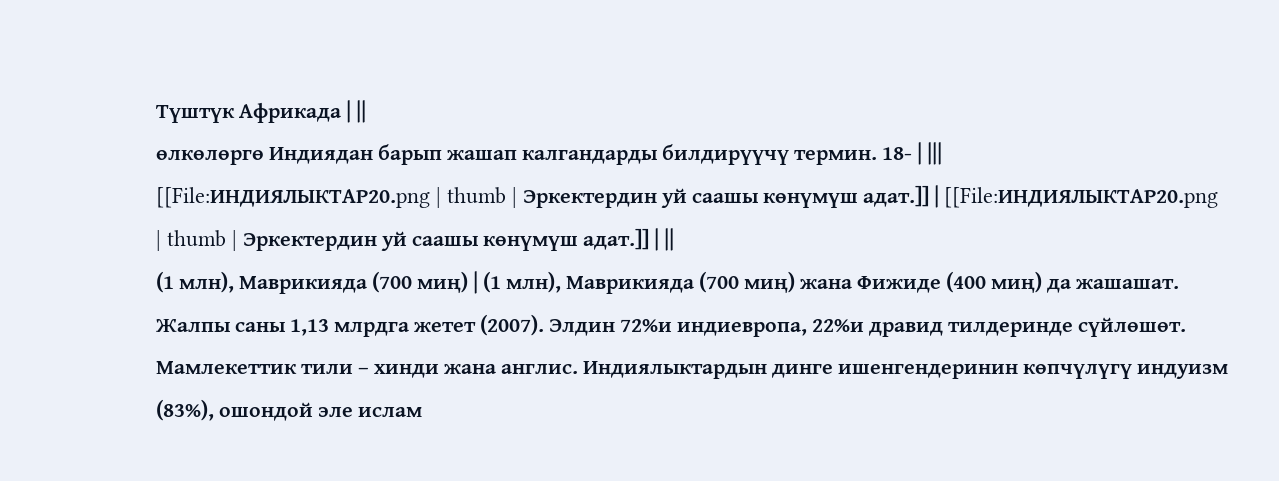Түштүк Африкада | ||
өлкөлөргө Индиядан барып жашап калгандарды билдирүүчү термин. 18- | |||
[[File:ИНДИЯЛЫКТАР20.png | thumb | Эркектердин уй саашы көнүмүш адат.]] | [[File:ИНДИЯЛЫКТАР20.png | thumb | Эркектердин уй саашы көнүмүш адат.]] | ||
(1 млн), Маврикияда (700 миң) | (1 млн), Маврикияда (700 миң) жана Фижиде (400 миң) да жашашат. Жалпы саны 1,13 млрдга жетет (2007). Элдин 72%и индиевропа, 22%и дравид тилдеринде сүйлөшөт. Мамлекеттик тили – хинди жана англис. Индиялыктардын динге ишенгендеринин көпчүлүгү индуизм (83%), ошондой эле ислам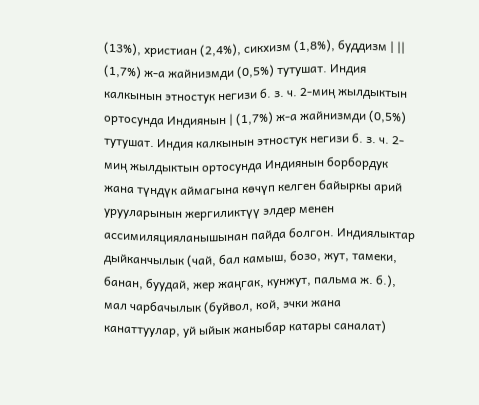(13%), христиан (2,4%), сикхизм (1,8%), буддизм | ||
(1,7%) ж-а жайнизмди (0,5%) тутушат. Индия калкынын этностук негизи б. з. ч. 2-миң жылдыктын ортосунда Индиянын | (1,7%) ж-а жайнизмди (0,5%) тутушат. Индия калкынын этностук негизи б. з. ч. 2-миң жылдыктын ортосунда Индиянын борбордук жана түндүк аймагына көчүп келген байыркы арий урууларынын жергиликтүү элдер менен ассимиляцияланышынан пайда болгон. Индиялыктар дыйканчылык (чай, бал камыш, бозо, жут, тамеки, банан, буудай, жер жаңгак, кунжут, пальма ж. б.), мал чарбачылык (буйвол, кой, эчки жана канаттуулар, уй ыйык жаныбар катары саналат)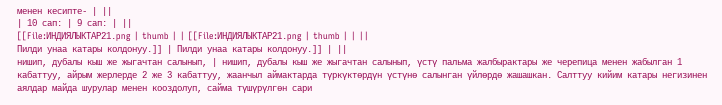менен кесипте- | ||
| 10 сап: | 9 сап: | ||
[[File:ИНДИЯЛЫКТАР21.png | thumb | | [[File:ИНДИЯЛЫКТАР21.png | thumb | | ||
Пилди унаа катары колдонуу.]] | Пилди унаа катары колдонуу.]] | ||
нишип, дубалы кыш же жыгачтан салынып, | нишип, дубалы кыш же жыгачтан салынып, үстү пальма жалбырактары же черепица менен жабылган 1 кабаттуу, айрым жерлерде 2 же 3 кабаттуу, жаанчыл аймактарда түркүктөрдүн үстүнө салынган үйлөрдө жашашкан. Салттуу кийим катары негизинен аялдар майда шурулар менен кооздолуп, сайма түшүрүлгөн сари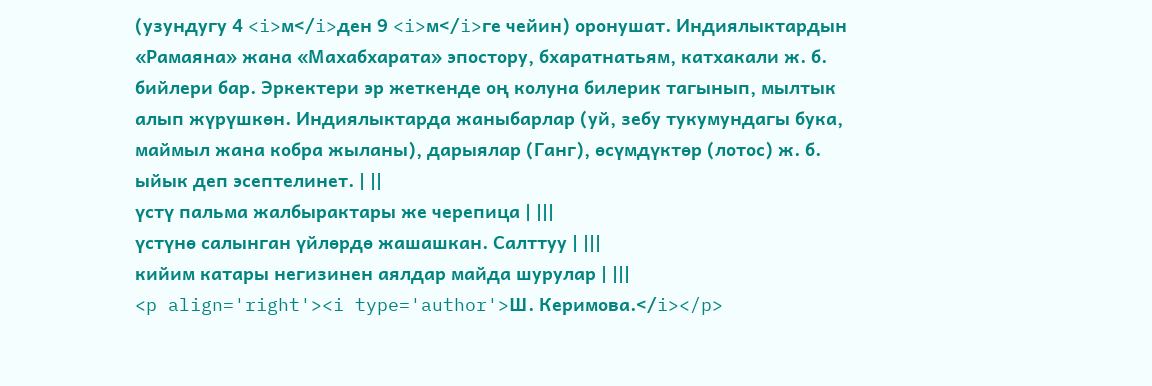(узундугу 4 <i>м</i>ден 9 <i>м</i>ге чейин) оронушат. Индиялыктардын «Рамаяна» жана «Махабхарата» эпостору, бхаратнатьям, катхакали ж. б. бийлери бар. Эркектери эр жеткенде оң колуна билерик тагынып, мылтык алып жүрүшкөн. Индиялыктарда жаныбарлар (уй, зебу тукумундагы бука, маймыл жана кобра жыланы), дарыялар (Ганг), өсүмдүктөр (лотос) ж. б. ыйык деп эсептелинет. | ||
үстү пальма жалбырактары же черепица | |||
үстүнө салынган үйлөрдө жашашкан. Салттуу | |||
кийим катары негизинен аялдар майда шурулар | |||
<p align='right'><i type='author'>Ш. Керимова.</i></p>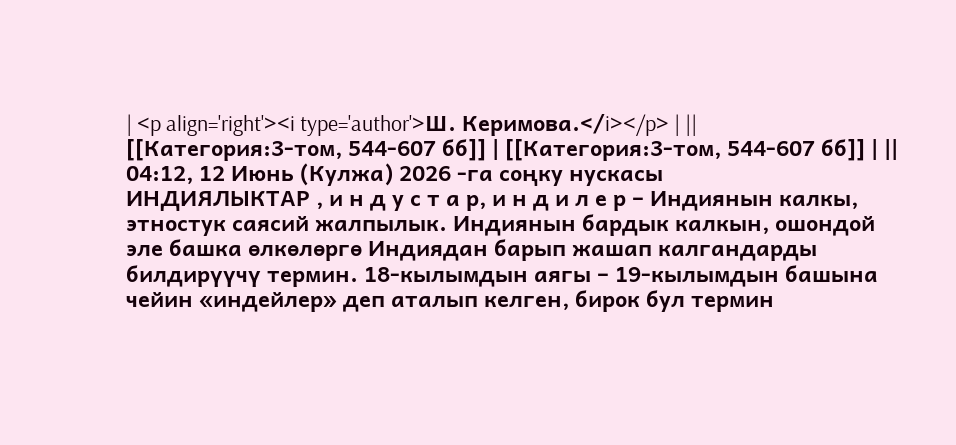| <p align='right'><i type='author'>Ш. Керимова.</i></p> | ||
[[Категория:3-том, 544-607 бб]] | [[Категория:3-том, 544-607 бб]] | ||
04:12, 12 Июнь (Кулжа) 2026 -га соңку нускасы
ИНДИЯЛЫКТАР , и н д у с т а р, и н д и л е р – Индиянын калкы, этностук саясий жалпылык. Индиянын бардык калкын, ошондой эле башка өлкөлөргө Индиядан барып жашап калгандарды билдирүүчү термин. 18-кылымдын аягы – 19-кылымдын башына чейин «индейлер» деп аталып келген, бирок бул термин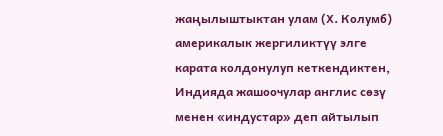жаңылыштыктан улам (Х. Колумб) америкалык жергиликтүү элге карата колдонулуп кеткендиктен, Индияда жашоочулар англис сөзү менен «индустар» деп айтылып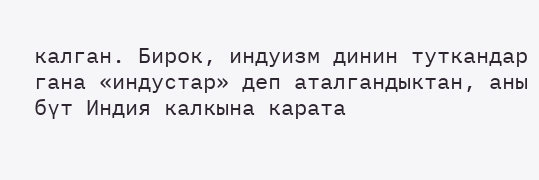калган. Бирок, индуизм динин туткандар гана «индустар» деп аталгандыктан, аны бүт Индия калкына карата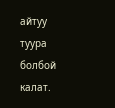айтуу туура болбой калат.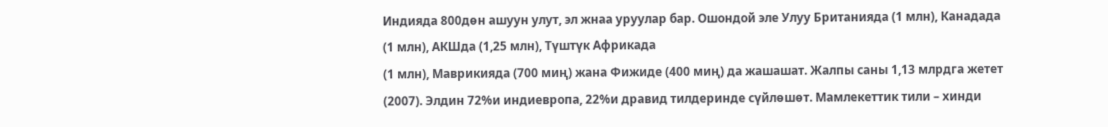Индияда 800дөн ашуун улут, эл жнаа уруулар бар. Ошондой эле Улуу Британияда (1 млн), Канадада (1 млн), АКШда (1,25 млн), Түштүк Африкада
(1 млн), Маврикияда (700 миң) жана Фижиде (400 миң) да жашашат. Жалпы саны 1,13 млрдга жетет (2007). Элдин 72%и индиевропа, 22%и дравид тилдеринде сүйлөшөт. Мамлекеттик тили – хинди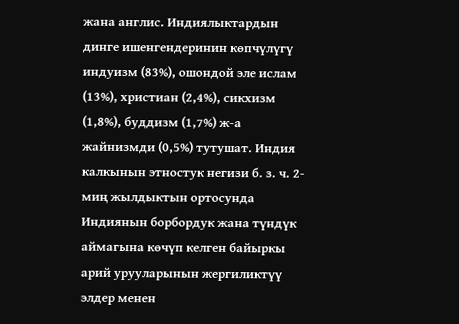жана англис. Индиялыктардын динге ишенгендеринин көпчүлүгү индуизм (83%), ошондой эле ислам (13%), христиан (2,4%), сикхизм (1,8%), буддизм (1,7%) ж-а жайнизмди (0,5%) тутушат. Индия калкынын этностук негизи б. з. ч. 2-миң жылдыктын ортосунда Индиянын борбордук жана түндүк аймагына көчүп келген байыркы арий урууларынын жергиликтүү элдер менен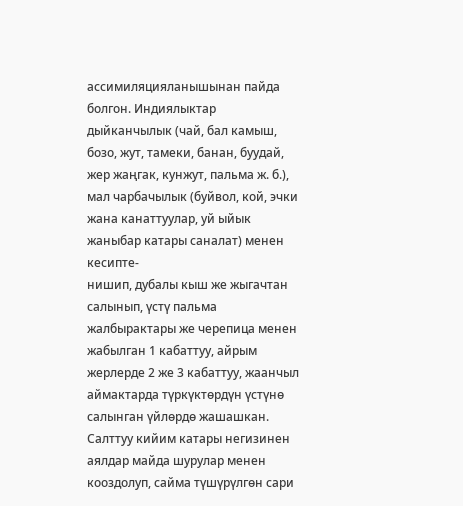ассимиляцияланышынан пайда болгон. Индиялыктар дыйканчылык (чай, бал камыш, бозо, жут, тамеки, банан, буудай, жер жаңгак, кунжут, пальма ж. б.), мал чарбачылык (буйвол, кой, эчки жана канаттуулар, уй ыйык жаныбар катары саналат) менен кесипте-
нишип, дубалы кыш же жыгачтан салынып, үстү пальма жалбырактары же черепица менен жабылган 1 кабаттуу, айрым жерлерде 2 же 3 кабаттуу, жаанчыл аймактарда түркүктөрдүн үстүнө салынган үйлөрдө жашашкан. Салттуу кийим катары негизинен аялдар майда шурулар менен кооздолуп, сайма түшүрүлгөн сари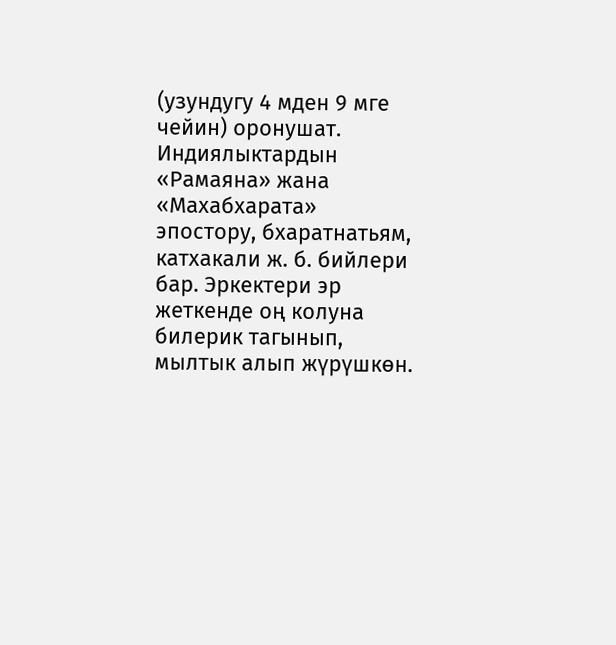(узундугу 4 мден 9 мге чейин) оронушат. Индиялыктардын «Рамаяна» жана «Махабхарата» эпостору, бхаратнатьям, катхакали ж. б. бийлери бар. Эркектери эр жеткенде оң колуна билерик тагынып, мылтык алып жүрүшкөн.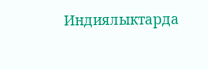Индиялыктарда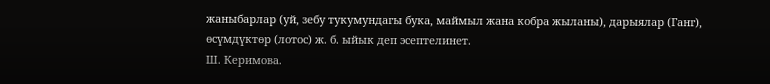жаныбарлар (уй, зебу тукумундагы бука, маймыл жана кобра жыланы), дарыялар (Ганг), өсүмдүктөр (лотос) ж. б. ыйык деп эсептелинет.
Ш. Керимова.